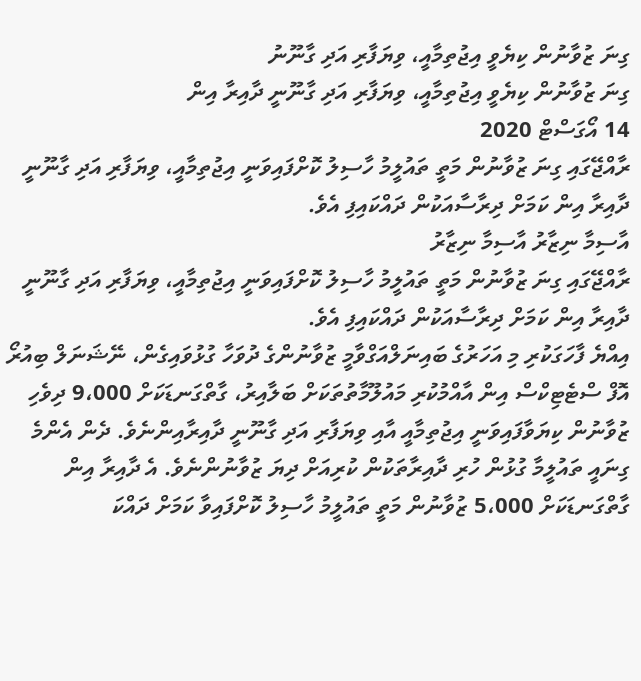ގިނަ ޒުވާނުން ކިޔެވީ އިޖުތިމާއީ، ވިޔަފާރި އަދި ގާނޫނު
ގިނަ ޒުވާނުން ކިޔެވީ އިޖުތިމާއީ، ވިޔަފާރި އަދި ގާނޫނީ ދާއިރާ އިން
14 އޯގަސްޓް 2020
ރާއްޖޭގައި ގިނަ ޒުވާނުން މަތީ ތައުލީމު ހާސިލު ކޮށްފައިވަނީ އިޖުތިމާއީ، ވިޔަފާރި އަދި ގާނޫނީ ދާއިރާ އިން ކަމަށް ދިރާސާއަކުން ދައްކައިފި އެވެ.
އާސިމާ ނިޒާރު އާސިމާ ނިޒާރު
ރާއްޖޭގައި ގިނަ ޒުވާނުން މަތީ ތައުލީމު ހާސިލު ކޮށްފައިވަނީ އިޖުތިމާއީ، ވިޔަފާރި އަދި ގާނޫނީ ދާއިރާ އިން ކަމަށް ދިރާސާއަކުން ދައްކައިފި އެވެ.
އިއްޔެ ފާހަގަކުރި މި އަހަރުގެ ބައިނަލްއަގްވާމީ ޒުވާނުންގެ ދުވަހާ ގުޅުވައިގެން، ނޭޝަނަލް ބިއުރޯ އޮފް ސްޓެޓިކްސް އިން އާއްމުކުރި މައުލޫމާތުތަކަށް ބަލާއިރު، ގާތްގަނޑަކަށް 9،000 ދިވެހި ޒުވާނުން ކިޔަވާފައިވަނީ އިޖުތިމާއީ އާއި ވިޔަފާރި އަދި ގާނޫނީ ދާއިރާއިންނެވެ. ދެން އެންމެ ގިނައީ ތައުލީމާ ގުޅުން ހުރި ދާއިރާތަކުން ކުރިއަށް ދިޔަ ޒުވާނުންނެވެ. އެ ދާއިރާ އިން ގާތްގަނޑަކަށް 5،000 ޒުވާނުން މަތީ ތައުލީމު ހާސިލު ކޮށްފައިވާ ކަމަށް ދައްކަ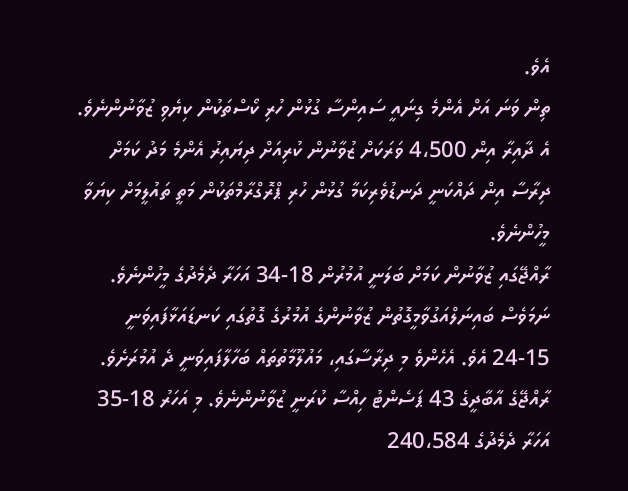އެވެ.
ތިން ވަނަ އަށް އެންމެ ގިނައީ ސައިންސާ ގުޅުން ހުރި ކޯސްތަކުން ކިޔެވި ޒުވާނުންނެވެ. އެ ދާއިރާ އިން 4،500 ވަރަކަށް ޒުވާނުން ކުރިއަށް ދިޔައިރު އެންމެ މަދު ކަމަށް ދިރާސާ އިން ދައްކަނީ ދަނޑުވެރިކަމާ ގުޅުން ހުރި ޕްރޮގްރާމްތަކުން މަތީ ތައުލީމަށް ކިޔަވާ މީހުންނެވެ.
ރާއްޖޭގައި ޒުވާނުން ކަމަށް ބަލަނީ އުމުރުން 18-34 އަހަރާ ދެމެދުގެ މީހުންނެވެ. ނަމަވެސް ބައިނަލްއަގުވާމީގޮތުން ޒުވާނުންގެ އުމުރުގެ ގޮތުގައި ކަނޑައަޅާފައިވަނީ 15-24 އެވެ. އެހެންވެ މި ދިރާސާގައި، މައުލޫމާތުތައް ބަހާލާފައިވަނީ ދެ އުމުރަށެވެ.
ރާއްޖޭގެ އާބާދީގެ 43 ޕަސެންޓު ހިއްސާ ކުރަނީ ޒުވާނުންނެވެ. މި އަހަރު 18-35 އަހަރާ ދެމެދުގެ 240،584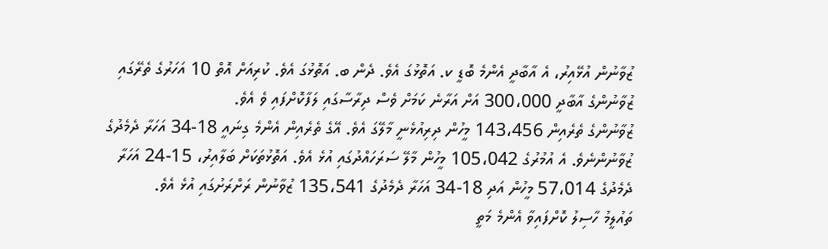ޒުވާނުން އުޅޭއިރު، އެ އާބާދީ އެންމެ ބޮޑީ ކ. އަތޮޅުގަ އެވެ. ދެން ބ. އަތޮޅުގަ އެވެ. ކުރިއަށް އޮތް 10 އަހަރުގެ ތެރޭގައި ޒުވާނުންގެ އާބާދީ 300،000 އަށް އަރާނެ ކަމަށް ވެސް ދިރާސާގައި ލަފާކޮށްފައި ވެ އެވެ.
ޒުވާނުންގެ ތެރެއިން 143،456 މީހުން ދިރިއުޅެނީ މާލޭގަ އެވެ. އޭގެ ތެރެއިން އެންމެ ގިނައީ 18-34 އަހަރާ ދެމެދުގެ ޒުވާނުންނެވެ. އެ އުމުރުގެ 105،042 މީހުން މާލޭ ސަރަހައްދުގައި އުޅެ އެވެ. އަތޮޅުތަކަށް ބަލާއިރު، 15-24 އަހަރާ ދެމެދުގެ 57،014 މީހުން އަދި 18-34 އަހަރާ ދެމެދުގެ 135،541 ޒުވާނުން ރަށްރަށުގައި އުޅެ އެވެ.
ތައުލީމު ހާސިލު ކޮށްފައިވާ އެންމެ މަތީ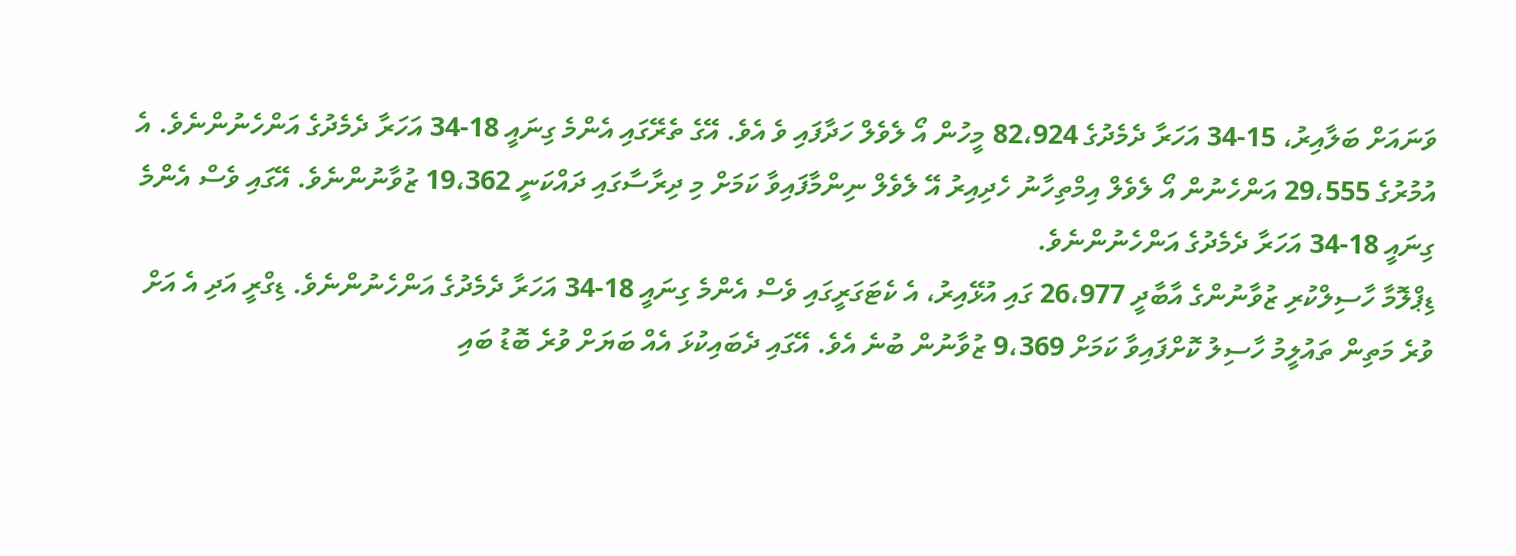ވަނައަށް ބަލާއިރު، 15-34 އަހަރާ ދެމެދުގެ 82،924 މީހުން އޯ ލެވެލް ހަދާފައި ވެ އެވެ. އޭގެ ތެރޭގައި އެންމެ ގިނައީ 18-34 އަހަރާ ދެމެދުގެ އަންހެނުންނެވެ. އެ އުމުރުގެ 29،555 އަންހެނުން އޯ ލެވެލް އިމްތިހާނު ހެދިއިރު އޭ ލެވެލް ނިންމާފައިވާ ކަމަށް މި ދިރާސާގައި ދައްކަނީ 19،362 ޒުވާނުންނެވެ. އޭގައި ވެސް އެންމެ ގިނައީ 18-34 އަހަރާ ދެމެދުގެ އަންހެނުންނެވެ.
ޑިޕްލޮމާ ހާސިލްކުރި ޒުވާނުންގެ އާބާދީ 26،977 ގައި އުޅޭއިރު، އެ ކެޓަގަރީގައި ވެސް އެންމެ ގިނައީ 18-34 އަހަރާ ދެމެދުގެ އަންހެނުންނެވެ. ޑިގްރީ އަދި އެ އަށް ވުރެ މަތިން ތައުލީމު ހާސިލު ކޮށްފައިވާ ކަމަށް 9،369 ޒުވާނުން ބުނެ އެވެ. އޭގައި ދެބައިކުޅަ އެއް ބަޔަށް ވުރެ ބޮޑު ބައި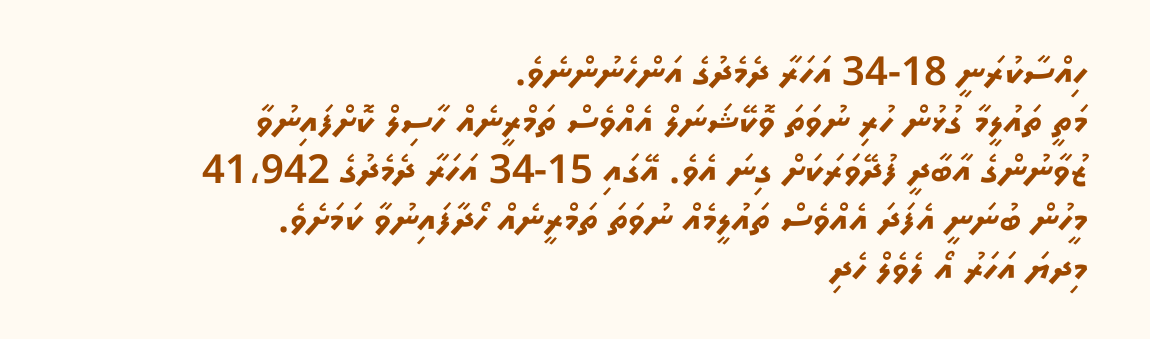ހިއްސާކުރަނީ 18-34 އަހަރާ ދެމެދުގެ އަންހެނުންނެވެ.
މަތީ ތައުލީމާ ގުޅުން ހުރި ނުވަތަ ވޮކޭޝަނަލް އެއްވެސް ތަމްރީނެއް ހާސިލް ކޮށްފައިނުވާ ޒުވާނުންގެ އާބާދީ ފުދޭވަރަކަށް ގިނަ އެވެ. އޭގައި 15-34 އަހަރާ ދެމެދުގެ 41،942 މީހުން ބުނަނީ އެފަދަ އެއްވެސް ތައުލީމެއް ނުވަތަ ތަމްރީނެއް ހޯދާފައިނުވާ ކަމަށެވެ.
މިދޔަ އަހަރު އޯ ލެވެލް ހެދި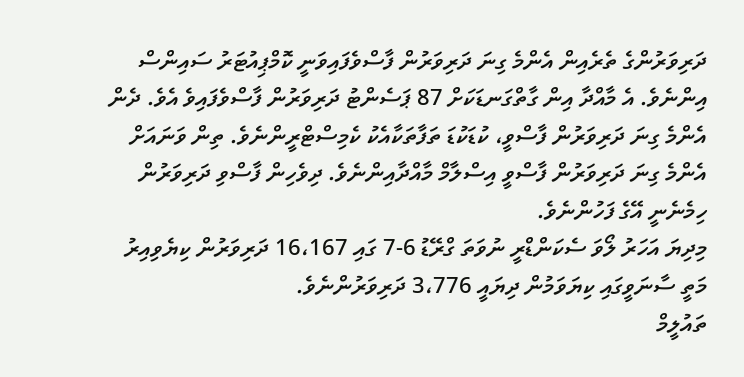ދަރިވަރުންގެ ތެރެއިން އެންމެ ގިނަ ދަރިވަރުން ފާސްވެފައިވަނީ ކޮމްޕިއުޓަރު ސައިންސް އިންނެވެ. އެ މާއްދާ އިން ގާތްގަނޑަކަށް 87 ޕަސެންޓު ދަރިވަރުން ފާސްވެފައިވެ އެވެ. ދެން އެންމެ ގިނަ ދަރިވަރުން ފާސްވީ، ކުޑަކުޑަ ތަފާތަކާއެކު ކެމިސްޓްރީންނެވެ. ތިން ވަނައަށް އެންމެ ގިނަ ދަރިވަރުން ފާސްވީ އިސްލާމް މާއްދާއިންނެވެ. ދިވެހިން ފާސްވި ދަރިވަރުން ހިމެނެނީ އޭގެ ފަހުންނެވެ.
މިދިޔަ އަހަރު ލޯވަ ސެކަންޑްރީ ނުވަތަ ގްރޭޑު 6-7 ގައި 16،167 ދަރިވަރުން ކިޔެވިއިރު މަތީ ސާނަވީގައި ކިޔަވަމުން ދިޔައީ 3،776 ދަރިވަރުންނެވެ.
ތައުލީމް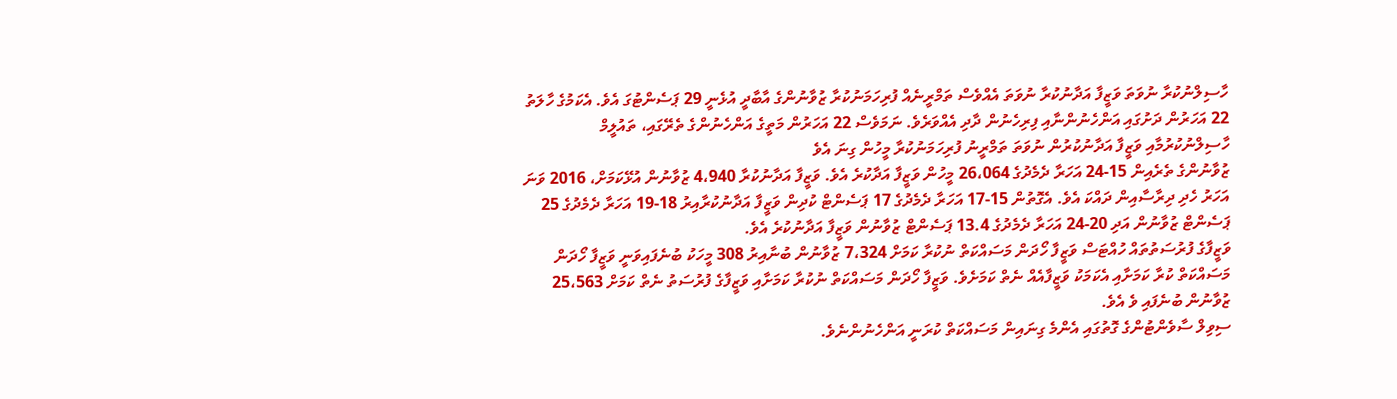ހާސިލްނުކުރާ ނުވަތަ ވަޒީފާ އަދާނުކުރާ ނުވަތަ އެއްވެސް ތަމްރީނެއް ފުރިހަމަނުކުރާ ޒުވާނުންގެ އާބާދީ އުޅެނީ 29 ޕަސެންޓުގަ އެވެ. އެކަމުގެ ހާލަތު 22 އަހަރުން ދަށުގައި އަންހެނުންނާއި ފިރިހެނުން ދާދި އެއްވަރެވެ. ނަމަވެސް 22 އަހަރުން މަތީގެ އަންހެނުންގެ ތެރޭގައި، ތައުލީމް ހާސިލްނުކުރުމާއި ވަޒީފާ އަދާނުކުރުން ނުވަތަ ތަމްރީނު ފުރިހަމަނުކުރާ މީހުން ގިނަ އެވެ
ޒުވާނުންގެ ތެރެއިން 15-24 އަހަރާ ދެމެދުގެ 26،064 މީހުން ވަޒީފާ އަދާކުރެ އެވެ. ވަޒީފާ އަދާނުކުރާ 4،940 ޒުވާނުން އުޅޭކަމަށް، 2016 ވަނަ އަހަރު ހެދި ދިރާސާއިން ދައްކަ އެވެ. އެގޮތުން 15-17 އަހަރާ ދެމެދުގެ 17 ޕަސެންޓް ކުދިން ވަޒީފާ އަދާނުކުރާއިރު 18-19 އަހަރާ ދެމެދުގެ 25 ޕަސެންޓް ޒުވާނުން އަދި 20-24 އަހަރާ ދެމެދުގެ 13.4 ޕަސެންޓް ޒުވާނުން ވަޒީފާ އަދާނުކުރެ އެވެ.
ވަޒީފާގެ ފުރުސަތުތައް ހުއްޓަސް ވަޒީފާ ހޯދަން މަސައްކަތް ނުކުރާ ކަމަށް 7،324 ޒުވާނުން ބުނާއިރު 308 މީހަކު ބުނެފައިވަނީ ވަޒީފާ ހޯދަން މަސައްކަތް ކުރާ ކަމަށާއި އެކަމަކު ވަޒީފާއެއް ނެތް ކަމަށެވެ. ވަޒީފާ ހޯދަން މަސައްކަތް ނުކުރާ ކަމަށާއި ވަޒީފާގެ ފުރުސަތު ނެތް ކަމަށް 25،563 ޒުވާނުން ބުނެފައި ވެ އެވެ.
ސިވިލް ސާވެންޓުންގެ ގޮތުގައި އެންމެ ގިނައިން މަސައްކަތް ކުރަނީ އަންހެނުންނެވެ.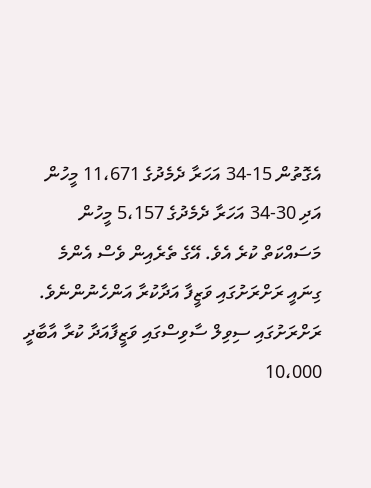އެގޮތުން 15-34 އަހަރާ ދެމެދުގެ 11،671 މީހުން އަދި 30-34 އަހަރާ ދެމެދުގެ 5،157 މީހުން މަސައްކަތް ކުރެ އެވެ. އޭގެ ތެރެއިން ވެސް އެންމެ ގިނައީ ރަށްރަށުގައި ވަޒީފާ އަދާކުރާ އަންހެނުންނެވެ. ރަށްރަށުގައި ސިވިލް ސާވިސްގައި ވަޒީފާއަދާ ކުރާ އާބާދީ 10،000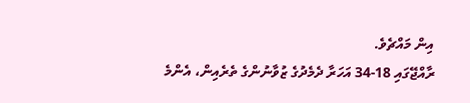އިން މައްޗެވެ.
ރާއްޖޭގައި 18-34 އަހަރާ ދެމެދުގެ ޒުވާނުންގެ ތެރެއިން، އެންމެ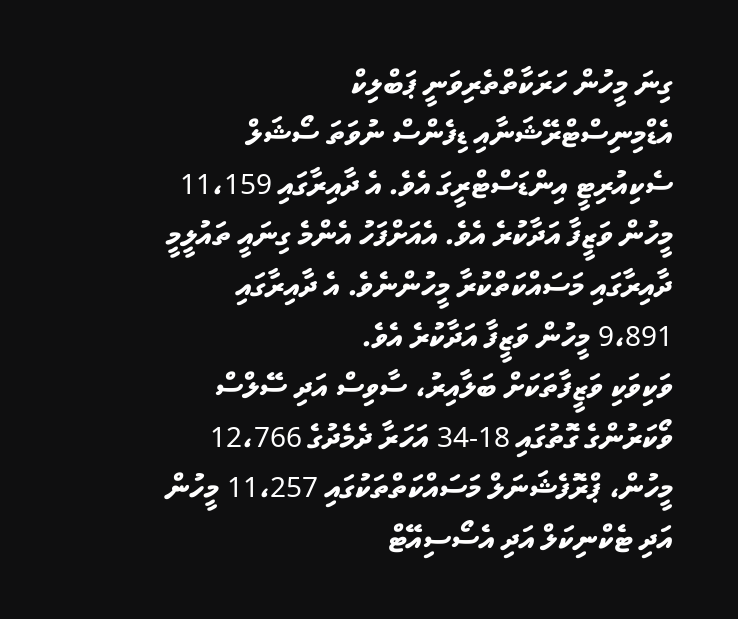ގިނަ މީހުން ހަރަކާތްތެރިވަނީ ޕަބްލިކް އެޑްމިނިސްޓްރޭޝަނާއި ޑިފެންސް ނުވަތަ ސޯޝަލް ސެކިއުރިޓީ އިންޑަސްޓްރީގަ އެވެ. އެ ދާއިރާގައި 11،159 މީހުން ވަޒީފާ އަދާކުރެ އެވެ. އެއަށްފަހު އެންމެ ގިނައީ ތައުލީމީ ދާއިރާގައި މަސައްކަތްކުރާ މީހުންނެވެ. އެ ދާއިރާގައި 9،891 މީހުން ވަޒީފާ އަދާކުރެ އެވެ.
ވަކިވަކި ވަޒީފާތަކަށް ބަލާއިރު، ސާވިސް އަދި ސޭލްސް ވޯކަރުންގެ ގޮތުގައި 18-34 އަހަރާ ދެމެދުގެ 12،766 މީހުން، ޕްރޮފެޝަނަލް މަސައްކަތްތަކުގައި 11،257 މީހުން އަދި ޓެކްނިކަލް އަދި އެސޯސިއޭޓް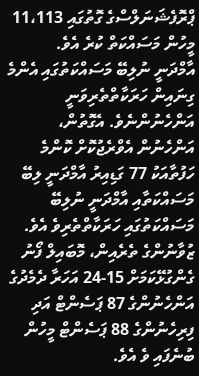ޕްރޮފެޝަނަލްސްގެ ގޮތުގައި 11،113 މީހުން މަސައްކަތް ކުރެ އެވެ.
އާމްދަނީ ނުލިބޭ މަސައްކަތުގައި އެންމެ ގިނައިން ހަރަކާތްތެރިވަނީ އަންހެނުންނެވެ. އެގޮތުން، އަންހެނުން އެވްރެޖުކޮށް ކޮންމެ ހަފުތާއަކު 77 ގަޑިއިރު އާމްދަނީ ލިބޭ މަސައްކަތާއި އާމްދަނީ ނުލިބޭ މަސައްކަތުގައި ހަރަކާތްތެރިވެ އެވެ.
ޒުވާނުންގެ ތެރެއިން، މޮބައިލް ފޯނު ގެންގުޅޭކަމަށް 15-24 އަހަރާ ދެމެދުގެ އަންހެނުންގެ 87 ޕަސެންޓް އަދި ފިރިހެނުންގެ 88 ޕަސެންޓް މީހުން ބުނެފައި ވެ އެވެ.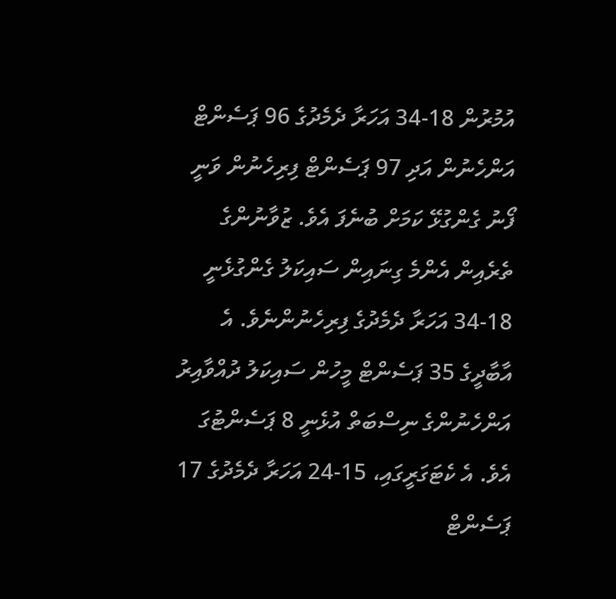އުމުރުން 18-34 އަހަރާ ދެމެދުގެ 96 ޕަސެންޓް އަންހެނުން އަދި 97 ޕަސެންޓް ފިރިހެނުން ވަނީ ފޯނު ގެންގުޅޭ ކަމަށް ބުނެފަ އެވެ. ޒުވާނުންގެ ތެރެއިން އެންމެ ގިނައިން ސައިކަލު ގެންގުޅެނީ 18-34 އަހަރާ ދެމެދުގެ ފިރިހެނުންނެވެ. އެ އާބާދީގެ 35 ޕަސެންޓް މީހުން ސައިކަލު ދުއްވާއިރު އަންހެނުންގެ ނިސްބަތް އުޅެނީ 8 ޕަސެންޓުގަ އެވެ. އެ ކެޓަގަރީގައި، 15-24 އަހަރާ ދެމެދުގެ 17 ޕަސެންޓް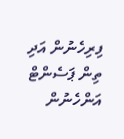ފިރިހެނުން އަދި ތިން ޕަސެންޓް އަންހެނުން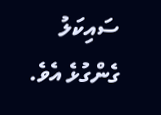ސައިކަލު ގެންގުޅެ އެވެ.